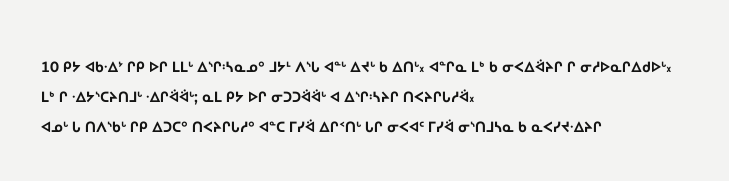10 ᑭᔭ ᐊᑲᐎᔾ ᒋᑭ ᐅᒋ ᒪᒪᒡ ᐃᔅᒋᔄᓇᓄᐤ ᒧᔭᒻ ᐱᔅᒐ ᐊᓐᒡ ᐃᔪᒡ ᑲ ᐃᑎᒡ᙮ ᐊᓐᒋᓇ ᒪᒃ ᑲ ᓂᐸᐃᐛᔨᒋ ᒋ ᓂᓱᐅᓇᒋᐃᑯᐅᒡ᙮
ᒪᒃ ᒋ ᐎᔭᔅᑕᔨᑎᒧᒡ ᐎᒋᐛᐛᒡ; ᓇᒪ ᑭᔭ ᐅᒋ ᓂᑐᑐᐛᐛᒡ ᐊ ᐃᔅᒋᔄᔨᒋ ᑎᐸᔨᒋᒐᓱᐛ᙮
ᐊᓄᒡ ᒐ ᑎᐱᔅᑲᒡ ᒋᑭ ᐃᑐᑕᐤ ᑎᐸᔨᒋᒐᓱᐤ ᐊᓐᑕ ᒥᓯᐛ ᐃᒋᑉᑎᒡ ᒐᒋ ᓂᐸᐊᑦ ᒥᓯᐛ ᓂᔅᑎᒧᓴᓇ ᑲ ᓇᐸᓯᔪᐎᔨᒋ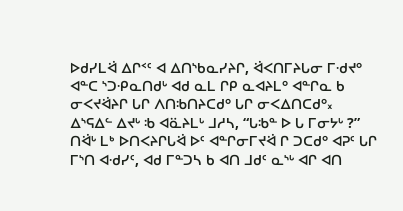ᐅᑯᓯᒪᐛ ᐃᒋᑉᑦ ᐊ ᐃᑎᔅᑲᓇᓯᔨᒋ, ᐛᐸᑎᒥᔨᒐᓂ ᒥᐧᑯᔪᐤ ᐊᓐᑕ ᔅᑐᐧᑭᓇᑎᑯᒡ ᐊᑯ ᓇᒪ ᒋᑭ ᓇᐊᔨᒪᐤ ᐊᓐᒋᓇ ᑲ ᓂᐸᔪᐛᔨᒋ ᒐᒋ ᐱᑎᒂᑎᔨᑕᑯᐤ ᒐᒋ ᓂᐸᐃᑎᑕᑯᐤ᙮
ᐃᔅᕋᐃᓪ ᐃᔪᒡ ᒂ ᐊᓏᔨᒪᒡ ᒧᓱᓴ, “ᒐᒂᓐ ᐅ ᒐ ᒥᓂᔭᒡ ?”
ᑎᐛᒡ ᒪᒃ ᐅᑎᐸᔨᒋᒐᐛ ᐅᑦ ᐊᓐᒋᓂᒥᔪᐛ ᒋ ᑐᑕᑯᐤ ᐊᕈᑦ ᒐᒋ ᒥᔅᑎ ᐊᐧᑯᓯᑦ, ᐊᑯ ᒥᓐᑐᓴ ᑲ ᐊᑎ ᒧᑯᑦ ᓇᔅᒡ ᐊᒋ ᐊᑎ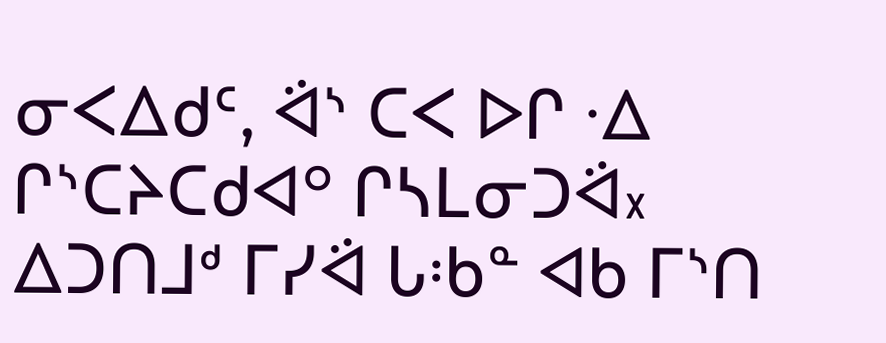ᓂᐸᐃᑯᑦ, ᐛᔅ ᑕᐸ ᐅᒋ ᐎ ᒋᔅᑕᔨᑕᑯᐊᐤ ᒋᓴᒪᓂᑐᐛ᙮
ᐃᑐᑎᒧᒄ ᒥᓯᐛ ᒐᒂᓐ ᐊᑲ ᒥᔅᑎ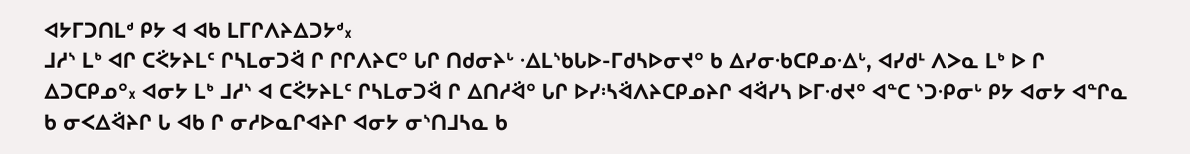ᐊᔭᒥᑐᑎᒪᒄ ᑭᔭ ᐊ ᐊᑲ ᒪᒥᒋᐱᔨᐃᑐᔭᒄ᙮
ᒧᓱᔅ ᒪᒃ ᐊᒋ ᑕᑈᔭᔨᒪᑦ ᒋᓴᒪᓂᑐᐛ ᒋ ᒋᒋᐱᔨᑕᐤ ᒐᒋ ᑎᑯᓂᔨᒡ ᐎᒪᔅᑲᒐᐅ-ᒥᑯᓴᐅᓂᔪᐤ ᑲ ᐃᓯᓂᐧᑲᑕᑭᓄᐎᒡ, ᐊᓯᑯᒻ ᐱᐳᓇ ᒪᒃ ᐅ ᒋ ᐃᑐᑕᑭᓄᐤ᙮ ᐊᓂᔭ ᒪᒃ ᒧᓱᔅ ᐊ ᑕᑈᔭᔨᒪᑦ ᒋᓴᒪᓂᑐᐛ ᒋ ᐃᑎᓱᐛᐤ ᒐᒋ ᐅᓯᔄᐛᐱᔨᑕᑭᓄᔨᒋ ᐊᐛᓯᓴ ᐅᒥᐧᑯᔪᐤ ᐊᓐᑕ ᔅᑐᐧᑭᓂᒡ ᑭᔭ ᐊᓂᔭ ᐊᓐᒋᓇ ᑲ ᓂᐸᐃᐛᔨᒋ ᒐ ᐊᑲ ᒋ ᓂᓱᐅᓇᒋᐊᔨᒋ ᐊᓂᔭ ᓂᔅᑎᒧᓴᓇ ᑲ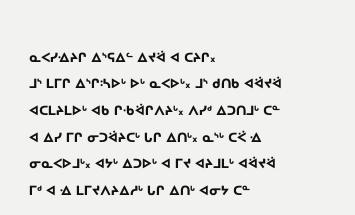ᓇᐸᓯᐎᔨᒋ ᐃᔅᕋᐃᓪ ᐃᔪᐛ ᐊ ᑕᔨᒋ᙮
ᒧᔅ ᒪᒥᒋ ᐃᔅᒋᔄᐅᒡ ᐅᒡ ᓇᐸᐅᒡ᙮ ᒧᔅ ᑯᑎᑲ ᐊᐛᔪᐛ ᐊᑕᒪᔨᒪᐅᒡ ᐊᑲ ᒋᐧᑲᐛᒋᐱᔨᒡ᙮ ᐱᓯᒄ ᐃᑐᑎᒧᒡ ᑕᓐ ᐊ ᐃᓯ ᒥᒋ ᓂᑐᐛᔨᑕᒡ ᒐᒋ ᐃᑎᒡ᙮ ᓇᔅᒡ ᑕᑈ ᐎ ᓂᓇᐸᐅᒧᒡ᙮ ᐊᔭᒡ ᐃᑐᐅᒡ ᐊ ᒥᔪ ᐊᔨᒧᒪᒡ ᐊᐛᔪᐛ ᒥᒄ ᐊ ᐎ ᒪᒥᔪᐱᔨᐃᓱᒡ ᒐᒋ ᐃᑎᒡ ᐊᓂᔭ ᑕᓐ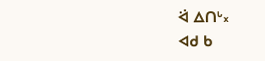ᐛ ᐃᑎᒡ᙮
ᐊᑯ ᑲ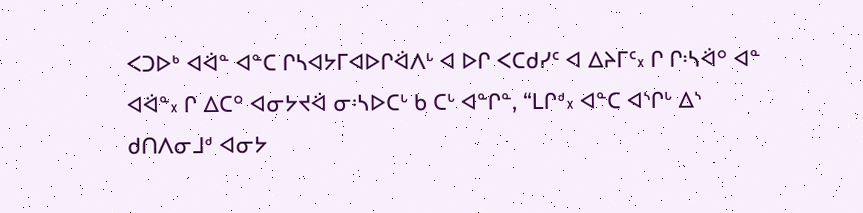ᐸᑐᐅᒃ ᐊᐛᓐ ᐊᓐᑕ ᒋᓴᐊᔭᒥᐊᐅᒋᐛᐱᒡ ᐊ ᐅᒋ ᐸᑕᑯᓯᑦ ᐊ ᐃᔨᒥᑦ᙮ ᒋ ᒋᔄᐛᐤ ᐊᓐ ᐊᐛᓐ᙮ ᒋ ᐃᑕᐤ ᐊᓂᔭᔪᐛ ᓂᔄᐅᑕᒡ ᑲ ᑕᒡ ᐊᓐᒋᓐ, “ᒪᒋᒄ᙮ ᐊᓐᑕ ᐊᔅᒋᒡ ᐃᔅ ᑯᑎᐱᓂᒧᒄ ᐊᓂᔭ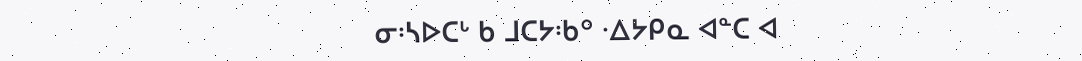ᓂᔄᐅᑕᒡ ᑲ ᒧᑕᔭᒂᐤ ᐎᔭᑭᓇ ᐊᓐᑕ ᐊ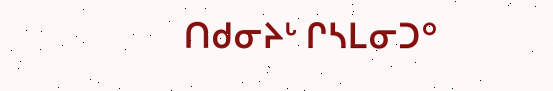ᑎᑯᓂᔨᒡ ᒋᓴᒪᓂᑐᐤ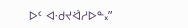ᐅᑦ ᐊᐧᑯᔪᐛᓱᐅᓐ᙮”